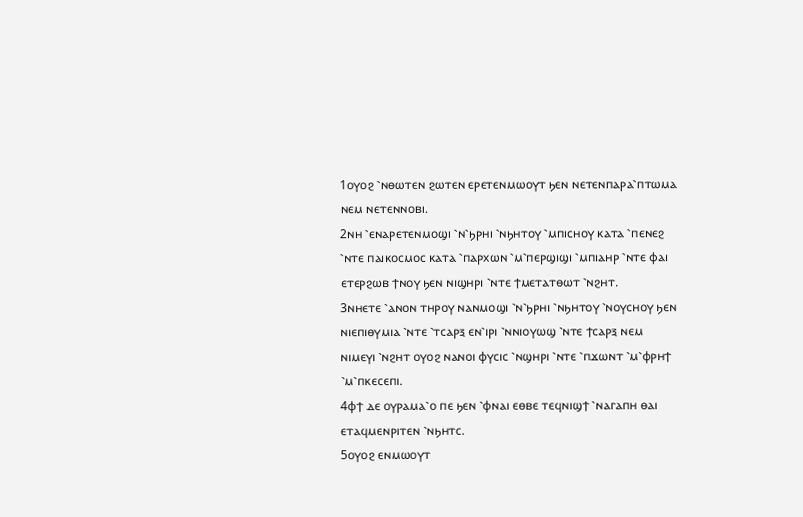1ⲟⲩⲟϩ ⳿ⲛⲑⲱⲧⲉⲛ ϩⲱⲧⲉⲛ ⲉⲣⲉⲧⲉⲛⲙⲱⲟⲩⲧ ϧⲉⲛ ⲛⲉⲧⲉⲛⲡⲁⲣⲁ⳿ⲡⲧⲱⲙⲁ ⲛⲉⲙ ⲛⲉⲧⲉⲛⲛⲟⲃⲓ.
2ⲛⲏ ⳿ⲉⲛⲁⲣⲉⲧⲉⲛⲙⲟϣⲓ ⳿ⲛ⳿ϧⲣⲏⲓ ⳿ⲛϧⲏⲧⲟⲩ ⳿ⲙⲡⲓⲥⲏⲟⲩ ⲕⲁⲧⲁ ⳿ⲡⲉⲛⲉϩ ⳿ⲛⲧⲉ ⲡⲁⲓⲕⲟⲥⲙⲟⲥ ⲕⲁⲧⲁ ⳿ⲡⲁⲣⲭⲱⲛ ⳿ⲙ⳿ⲡⲉⲣϣⲓϣⲓ ⳿ⲙⲡⲓⲁⲏⲣ ⳿ⲛⲧⲉ ⲫⲁⲓ ⲉⲧⲉⲣϩⲱⲃ ϯⲛⲟⲩ ϧⲉⲛ ⲛⲓϣⲏⲣⲓ ⳿ⲛⲧⲉ ϯⲙⲉⲧⲁⲧⲑⲱⲧ ⳿ⲛϩⲏⲧ.
3ⲛⲏⲉⲧⲉ ⳿ⲁⲛⲟⲛ ⲧⲏⲣⲟⲩ ⲛⲁⲛⲙⲟϣⲓ ⳿ⲛ⳿ϧⲣⲏⲓ ⳿ⲛϧⲏⲧⲟⲩ ⳿ⲛⲟⲩⲥⲏⲟⲩ ϧⲉⲛ ⲛⲓⲉⲡⲓⲑⲩⲙⲓⲁ ⳿ⲛⲧⲉ ⳿ⲧⲥⲁⲣⲝ ⲉⲛ⳿ⲓⲣⲓ ⳿ⲛⲛⲓⲟⲩⲱϣ ⳿ⲛⲧⲉ ϯⲥⲁⲣⲝ ⲛⲉⲙ ⲛⲓⲙⲉⲩⲓ ⳿ⲛϩⲏⲧ ⲟⲩⲟϩ ⲛⲁⲛⲟⲓ ⲫⲩⲥⲓⲥ ⳿ⲛϣⲏⲣⲓ ⳿ⲛⲧⲉ ⳿ⲡϫⲱⲛⲧ ⳿ⲙ⳿ⲫⲣⲏϯ ⳿ⲙ⳿ⲡⲕⲉⲥⲉⲡⲓ.
4ⲫϯ ⲇⲉ ⲟⲩⲣⲁⲙⲁ⳿ⲟ ⲡⲉ ϧⲉⲛ ⳿ⲫⲛⲁⲓ ⲉⲑⲃⲉ ⲧⲉϥⲛⲓϣϯ ⳿ⲛⲁⲅⲁⲡⲏ ⲑⲁⲓ ⲉⲧⲁϥⲙⲉⲛⲣⲓⲧⲉⲛ ⳿ⲛϧⲏⲧⲥ.
5ⲟⲩⲟϩ ⲉⲛⲙⲱⲟⲩⲧ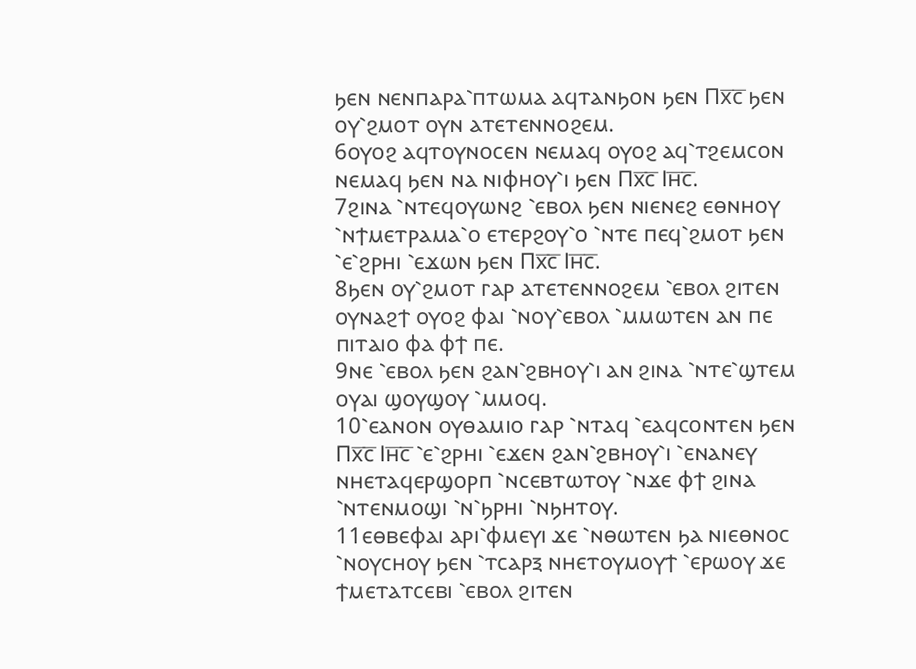ϧⲉⲛ ⲛⲉⲛⲡⲁⲣⲁ⳿ⲡⲧⲱⲙⲁ ⲁϥⲧⲁⲛϧⲟⲛ ϧⲉⲛ Ⲡⲭ̅ⲥ̅ ϧⲉⲛ ⲟⲩ⳿ϩⲙⲟⲧ ⲟⲩⲛ ⲁⲧⲉⲧⲉⲛⲛⲟϩⲉⲙ.
6ⲟⲩⲟϩ ⲁϥⲧⲟⲩⲛⲟⲥⲉⲛ ⲛⲉⲙⲁϥ ⲟⲩⲟϩ ⲁϥ⳿ⲧϩⲉⲙⲥⲟⲛ ⲛⲉⲙⲁϥ ϧⲉⲛ ⲛⲁ ⲛⲓⲫⲏⲟⲩ⳿ⲓ ϧⲉⲛ Ⲡⲭ̅ⲥ̅ Ⲓⲏ̅ⲥ̅.
7ϩⲓⲛⲁ ⳿ⲛⲧⲉϥⲟⲩⲱⲛϩ ⳿ⲉⲃⲟⲗ ϧⲉⲛ ⲛⲓⲉⲛⲉϩ ⲉⲑⲛⲏⲟⲩ ⳿ⲛϯⲙⲉⲧⲣⲁⲙⲁ⳿ⲟ ⲉⲧⲉⲣϩⲟⲩ⳿ⲟ ⳿ⲛⲧⲉ ⲡⲉϥ⳿ϩⲙⲟⲧ ϧⲉⲛ ⳿ⲉ⳿ϩⲣⲏⲓ ⳿ⲉϫⲱⲛ ϧⲉⲛ Ⲡⲭ̅ⲥ̅ Ⲓⲏ̅ⲥ̅.
8ϧⲉⲛ ⲟⲩ⳿ϩⲙⲟⲧ ⲅⲁⲣ ⲁⲧⲉⲧⲉⲛⲛⲟϩⲉⲙ ⳿ⲉⲃⲟⲗ ϩⲓⲧⲉⲛ ⲟⲩⲛⲁϩϯ ⲟⲩⲟϩ ⲫⲁⲓ ⳿ⲛⲟⲩ⳿ⲉⲃⲟⲗ ⳿ⲙⲙⲱⲧⲉⲛ ⲁⲛ ⲡⲉ ⲡⲓⲧⲁⲓⲟ ⲫⲁ ⲫϯ ⲡⲉ.
9ⲛⲉ ⳿ⲉⲃⲟⲗ ϧⲉⲛ ϩⲁⲛ⳿ϩⲃⲏⲟⲩ⳿ⲓ ⲁⲛ ϩⲓⲛⲁ ⳿ⲛⲧⲉ⳿ϣⲧⲉⲙ ⲟⲩⲁⲓ ϣⲟⲩϣⲟⲩ ⳿ⲙⲙⲟϥ.
10⳿ⲉⲁⲛⲟⲛ ⲟⲩⲑⲁⲙⲓⲟ ⲅⲁⲣ ⳿ⲛⲧⲁϥ ⳿ⲉⲁϥⲥⲟⲛⲧⲉⲛ ϧⲉⲛ Ⲡⲭ̅ⲥ̅ Ⲓⲏ̅ⲥ̅ ⳿ⲉ⳿ϩⲣⲏⲓ ⳿ⲉϫⲉⲛ ϩⲁⲛ⳿ϩⲃⲏⲟⲩ⳿ⲓ ⳿ⲉⲛⲁⲛⲉⲩ ⲛⲏⲉⲧⲁϥⲉⲣϣⲟⲣⲡ ⳿ⲛⲥⲉⲃⲧⲱⲧⲟⲩ ⳿ⲛϫⲉ ⲫϯ ϩⲓⲛⲁ ⳿ⲛⲧⲉⲛⲙⲟϣⲓ ⳿ⲛ⳿ϧⲣⲏⲓ ⳿ⲛϧⲏⲧⲟⲩ.
11ⲉⲑⲃⲉⲫⲁⲓ ⲁⲣⲓ⳿ⲫⲙⲉⲩⲓ ϫⲉ ⳿ⲛⲑⲱⲧⲉⲛ ϧⲁ ⲛⲓⲉⲑⲛⲟⲥ ⳿ⲛⲟⲩⲥⲏⲟⲩ ϧⲉⲛ ⳿ⲧⲥⲁⲣⲝ ⲛⲏⲉⲧⲟⲩⲙⲟⲩϯ ⳿ⲉⲣⲱⲟⲩ ϫⲉ ϯⲙⲉⲧⲁⲧⲥⲉⲃⲓ ⳿ⲉⲃⲟⲗ ϩⲓⲧⲉⲛ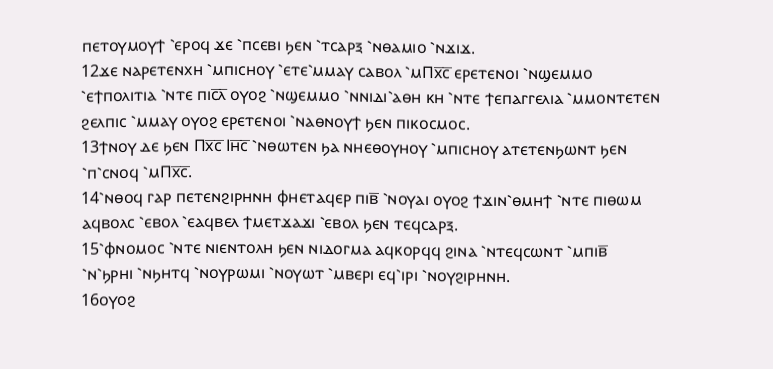ⲡⲉⲧⲟⲩⲙⲟⲩϯ ⳿ⲉⲣⲟϥ ϫⲉ ⳿ⲡⲥⲉⲃⲓ ϧⲉⲛ ⳿ⲧⲥⲁⲣⲝ ⳿ⲛⲑⲁⲙⲓⲟ ⳿ⲛϫⲓϫ.
12ϫⲉ ⲛⲁⲣⲉⲧⲉⲛⲭⲏ ⳿ⲙⲡⲓⲥⲏⲟⲩ ⳿ⲉⲧⲉ⳿ⲙⲙⲁⲩ ⲥⲁⲃⲟⲗ ⳿ⲙⲠⲭ̅ⲥ̅ ⲉⲣⲉⲧⲉⲛⲟⲓ ⳿ⲛϣⲉⲙⲙⲟ ⳿ⲉϯⲡⲟⲗⲓⲧⲓⲁ ⳿ⲛⲧⲉ ⲡⲓⲥ̅ⲗ̅ ⲟⲩⲟϩ ⳿ⲛϣⲉⲙⲙⲟ ⳿ⲛⲛⲓⲇⲓ⳿ⲁⲑⲏ ⲕⲏ ⳿ⲛⲧⲉ ϯⲉⲡⲁⲅⲅⲉⲗⲓⲁ ⳿ⲙⲙⲟⲛⲧⲉⲧⲉⲛ ϩⲉⲗⲡⲓⲥ ⳿ⲙⲙⲁⲩ ⲟⲩⲟϩ ⲉⲣⲉⲧⲉⲛⲟⲓ ⳿ⲛⲁⲑⲛⲟⲩϯ ϧⲉⲛ ⲡⲓⲕⲟⲥⲙⲟⲥ.
13ϯⲛⲟⲩ ⲇⲉ ϧⲉⲛ Ⲡⲭ̅ⲥ̅ Ⲓⲏ̅ⲥ̅ ⳿ⲛⲑⲱⲧⲉⲛ ϧⲁ ⲛⲏⲉⲑⲟⲩⲏⲟⲩ ⳿ⲙⲡⲓⲥⲏⲟⲩ ⲁⲧⲉⲧⲉⲛϧⲱⲛⲧ ϧⲉⲛ ⳿ⲡ⳿ⲥⲛⲟϥ ⳿ⲙⲠⲭ̅ⲥ̅.
14⳿ⲛⲑⲟϥ ⲅⲁⲣ ⲡⲉⲧⲉⲛϩⲓⲣⲏⲛⲏ ⲫⲏⲉⲧⲁϥⲉⲣ ⲡⲓⲃ̅ ⳿ⲛⲟⲩⲁⲓ ⲟⲩⲟϩ ϯϫⲓⲛ⳿ⲑⲙⲏϯ ⳿ⲛⲧⲉ ⲡⲓⲑⲱⲙ ⲁϥⲃⲟⲗⲥ ⳿ⲉⲃⲟⲗ ⳿ⲉⲁϥⲃⲉⲗ ϯⲙⲉⲧϫⲁϫⲓ ⳿ⲉⲃⲟⲗ ϧⲉⲛ ⲧⲉϥⲥⲁⲣⲝ.
15⳿ⲫⲛⲟⲙⲟⲥ ⳿ⲛⲧⲉ ⲛⲓⲉⲛⲧⲟⲗⲏ ϧⲉⲛ ⲛⲓⲇⲟⲅⲙⲁ ⲁϥⲕⲟⲣϥϥ ϩⲓⲛⲁ ⳿ⲛⲧⲉϥⲥⲱⲛⲧ ⳿ⲙⲡⲓⲃ̅ ⳿ⲛ⳿ϧⲣⲏⲓ ⳿ⲛϧⲏⲧϥ ⳿ⲛⲟⲩⲣⲱⲙⲓ ⳿ⲛⲟⲩⲱⲧ ⳿ⲙⲃⲉⲣⲓ ⲉϥ⳿ⲓⲣⲓ ⳿ⲛⲟⲩϩⲓⲣⲏⲛⲏ.
16ⲟⲩⲟϩ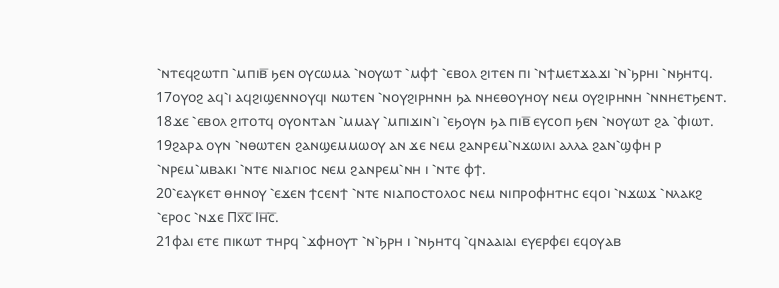⳿ⲛⲧⲉϥϩⲱⲧⲡ ⳿ⲙⲡⲓⲃ̅ ϧⲉⲛ ⲟⲩⲥⲱⲙⲁ ⳿ⲛⲟⲩⲱⲧ ⳿ⲙⲫϯ ⳿ⲉⲃⲟⲗ ϩⲓⲧⲉⲛ ⲡⲓ ⳿ⲛϯⲙⲉⲧϫⲁϫⲓ ⳿ⲛ⳿ϧⲣⲏⲓ ⳿ⲛϧⲏⲧϥ.
17ⲟⲩⲟϩ ⲁϥ⳿ⲓ ⲁϥϩⲓϣⲉⲛⲛⲟⲩϥⲓ ⲛⲱⲧⲉⲛ ⳿ⲛⲟⲩϩⲓⲣⲏⲛⲏ ϧⲁ ⲛⲏⲉⲑⲟⲩⲏⲟⲩ ⲛⲉⲙ ⲟⲩϩⲓⲣⲏⲛⲏ ⳿ⲛⲛⲏⲉⲧϧⲉⲛⲧ.
18ϫⲉ ⳿ⲉⲃⲟⲗ ϩⲓⲧⲟⲧϥ ⲟⲩⲟⲛⲧⲁⲛ ⳿ⲙⲙⲁⲩ ⳿ⲙⲡⲓϫⲓⲛ⳿ⲓ ⳿ⲉϧⲟⲩⲛ ϧⲁ ⲡⲓⲃ̅ ⲉⲩⲥⲟⲡ ϧⲉⲛ ⳿ⲛⲟⲩⲱⲧ ϩⲁ ⳿ⲫⲓⲱⲧ.
19ϩⲁⲣⲁ ⲟⲩⲛ ⳿ⲛⲑⲱⲧⲉⲛ ϩⲁⲛϣⲉⲙⲙⲱⲟⲩ ⲁⲛ ϫⲉ ⲛⲉⲙ ϩⲁⲛⲣⲉⲙ⳿ⲛϫⲱⲓⲗⲓ ⲁⲗⲗⲁ ϩⲁⲛ⳿ϣⲫⲏ ⲣ ⳿ⲛⲣⲉⲙ⳿ⲙⲃⲁⲕⲓ ⳿ⲛⲧⲉ ⲛⲓⲁⲅⲓⲟⲥ ⲛⲉⲙ ϩⲁⲛⲣⲉⲙ⳿ⲛⲏ ⲓ ⳿ⲛⲧⲉ ⲫϯ.
20⳿ⲉⲁⲩⲕⲉⲧ ⲑⲏⲛⲟⲩ ⳿ⲉϫⲉⲛ ϯⲥⲉⲛϯ ⳿ⲛⲧⲉ ⲛⲓⲁⲡⲟⲥⲧⲟⲗⲟⲥ ⲛⲉⲙ ⲛⲓⲡⲣⲟⲫⲏⲧⲏⲥ ⲉϥⲟⲓ ⳿ⲛϫⲱϫ ⳿ⲛⲗⲁⲕϩ ⳿ⲉⲣⲟⲥ ⳿ⲛϫⲉ Ⲡⲭ̅ⲥ̅ Ⲓⲏ̅ⲥ̅.
21ⲫⲁⲓ ⲉⲧⲉ ⲡⲓⲕⲱⲧ ⲧⲏⲣϥ ⳿ϫⲫⲏⲟⲩⲧ ⳿ⲛ⳿ϧⲣⲏ ⲓ ⳿ⲛϧⲏⲧϥ ⳿ϥⲛⲁⲁⲓⲁⲓ ⲉⲩⲉⲣⲫⲉⲓ ⲉϥⲟⲩⲁⲃ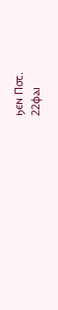ϧⲉⲛ Ⲡ⳪.
22ⲫⲁⲓ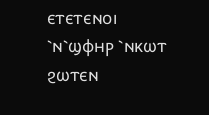ⲉⲧⲉⲧⲉⲛⲟⲓ ⳿ⲛ⳿ϣⲫⲏⲣ ⳿ⲛⲕⲱⲧ ϩⲱⲧⲉⲛ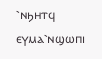⳿ⲛϧⲏⲧϥ ⲉⲩⲙⲁ⳿ⲛϣⲱⲡⲓ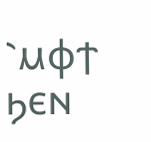⳿ⲙⲫϯ ϧⲉⲛ